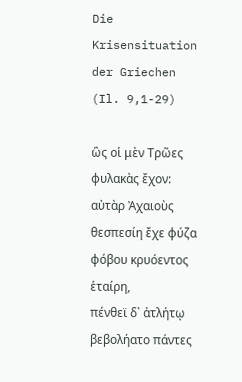Die Krisensituation der Griechen (Il. 9,1-29)

ὣς οἱ μὲν Τρῶες φυλακὰς ἔχον: αὐτὰρ Ἀχαιοὺς
θεσπεσίη ἔχε φύζα φόβου κρυόεντος ἑταίρη,
πένθεϊ δ᾽ ἀτλήτῳ βεβολήατο πάντες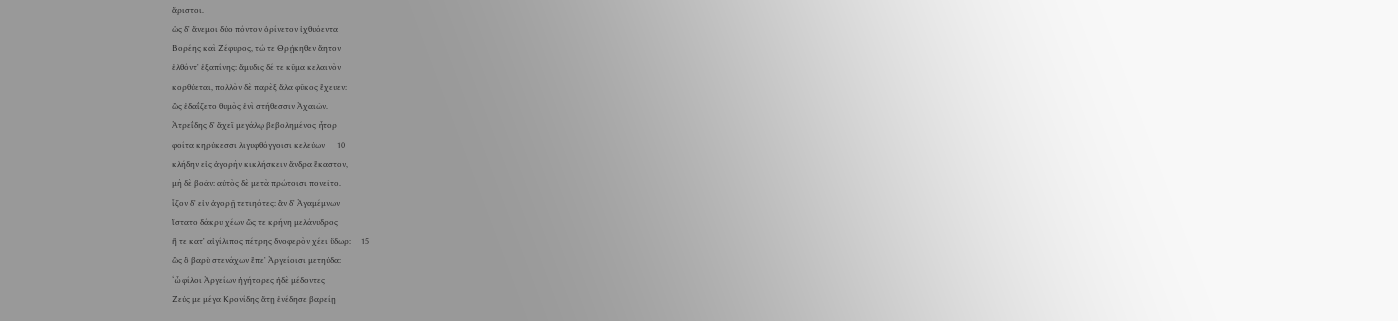ἄριστοι.
ὡς δ᾽ ἄνεμοι δύο πόντον ὀρίνετον ἰχθυόεντα
Βορέης καὶ Ζέφυρος, τώ τε Θρῄκηθεν ἄητον
ἐλθόντ᾽ ἐξαπίνης: ἄμυδις δέ τε κῦμα κελαινὸν
κορθύεται, πολλὸν δὲ παρὲξ ἅλα φῦκος ἔχευεν:
ὣς ἐδαΐζετο θυμὸς ἐνὶ στήθεσσιν Ἀχαιῶν.
Ἀτρεΐδης δ᾽ ἄχεϊ μεγάλῳ βεβολημένος ἦτορ
φοίτα κηρύκεσσι λιγυφθόγγοισι κελεύων      10
κλήδην εἰς ἀγορὴν κικλήσκειν ἄνδρα ἕκαστον,
μὴ δὲ βοᾶν: αὐτὸς δὲ μετὰ πρώτοισι πονεῖτο.
ἷζον δ᾽ εἰν ἀγορῇ τετιηότες: ἂν δ᾽ Ἀγαμέμνων
ἵστατο δάκρυ χέων ὥς τε κρήνη μελάνυδρος
ἥ τε κατ᾽ αἰγίλιπος πέτρης δνοφερὸν χέει ὕδωρ:     15
ὣς ὃ βαρὺ στενάχων ἔπε᾽ Ἀργείοισι μετηύδα:
‘ὦ φίλοι Ἀργείων ἡγήτορες ἠδὲ μέδοντες
Ζεύς με μέγα Κρονίδης ἄτῃ ἐνέδησε βαρείῃ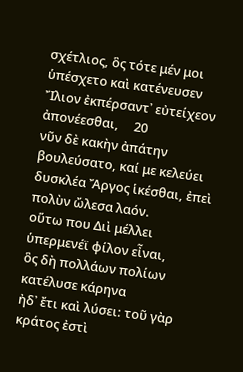σχέτλιος, ὃς τότε μέν μοι ὑπέσχετο καὶ κατένευσεν
Ἴλιον ἐκπέρσαντ᾽ εὐτείχεον ἀπονέεσθαι,     20
νῦν δὲ κακὴν ἀπάτην βουλεύσατο, καί με κελεύει
δυσκλέα Ἄργος ἱκέσθαι, ἐπεὶ πολὺν ὤλεσα λαόν.
οὕτω που Διὶ μέλλει ὑπερμενέϊ φίλον εἶναι,
ὃς δὴ πολλάων πολίων κατέλυσε κάρηνα
ἠδ᾽ ἔτι καὶ λύσει: τοῦ γὰρ κράτος ἐστὶ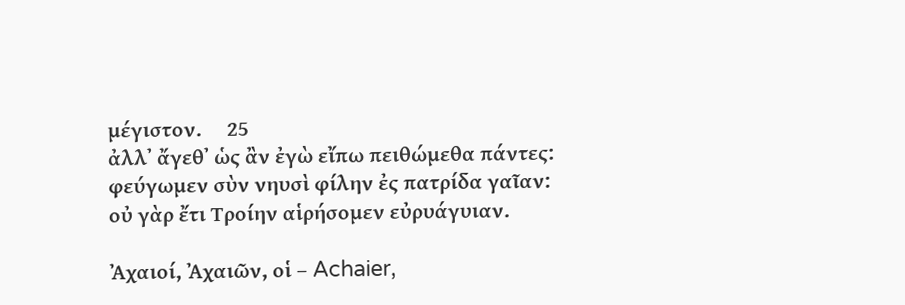μέγιστον.     25
ἀλλ᾽ ἄγεθ᾽ ὡς ἂν ἐγὼ εἴπω πειθώμεθα πάντες:
φεύγωμεν σὺν νηυσὶ φίλην ἐς πατρίδα γαῖαν:
οὐ γὰρ ἔτι Τροίην αἱρήσομεν εὐρυάγυιαν.

Ἀχαιοί, Ἀχαιῶν, οἱ – Achaier,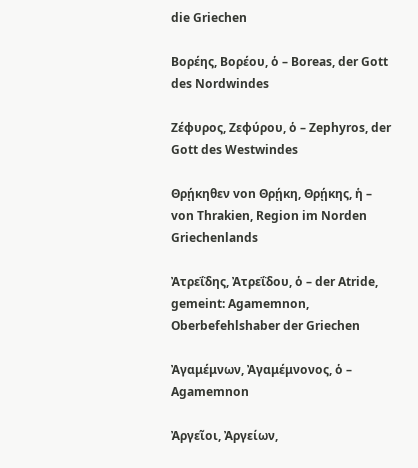die Griechen

Βορέης, Βορέου, ὁ – Boreas, der Gott des Nordwindes

Ζέφυρος, Ζεφύρου, ὁ – Zephyros, der Gott des Westwindes

Θρῄκηθεν von Θρῄκη, Θρῄκης, ἡ – von Thrakien, Region im Norden Griechenlands

Ἀτρεΐδης, Ἀτρεΐδου, ὁ – der Atride, gemeint: Agamemnon, Oberbefehlshaber der Griechen

Ἀγαμέμνων, Ἀγαμέμνονος, ὁ – Agamemnon

Ἀργεῖοι, Ἀργείων,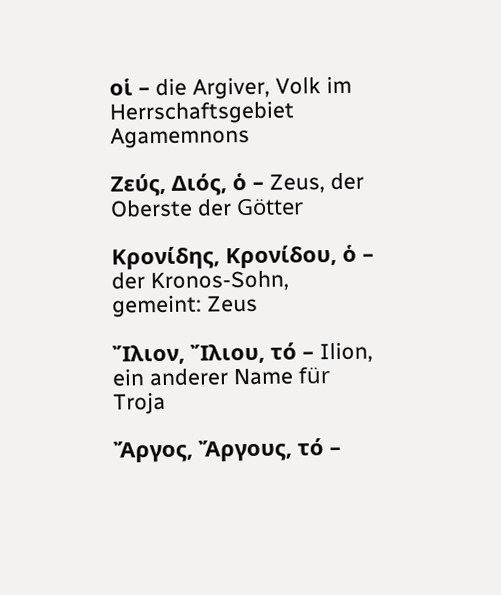οἱ – die Argiver, Volk im Herrschaftsgebiet Agamemnons

Ζεύς, Διός, ὁ – Zeus, der Oberste der Götter

Κρονίδης, Κρονίδου, ὁ – der Kronos-Sohn, gemeint: Zeus

Ἴλιον, Ἴλιου, τό – Ilion, ein anderer Name für Troja

Ἄργος, Ἄργους, τό –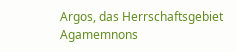Argos, das Herrschaftsgebiet Agamemnons